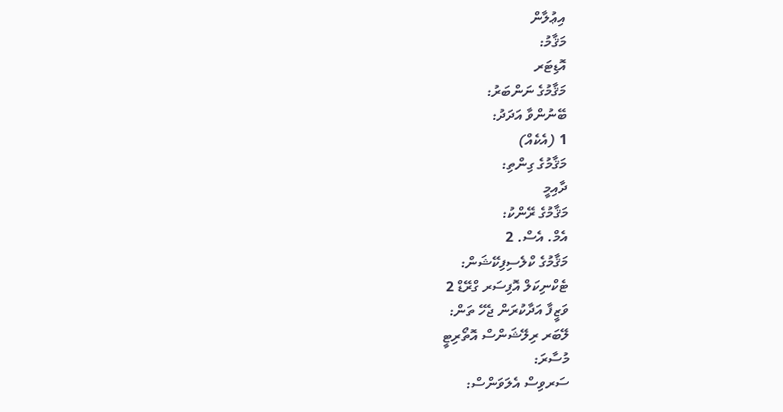އިޢުލާން
މަޤާމު:
އޮޑިޓަރ
މަޤާމުގެ ނަންބަރު:
ބޭނުންވާ އަދަދު:
1 (އެކެއް)
މަޤާމުގެ ގިންތި:
ދާއިމީ
މަޤާމުގެ ރޭންކު:
އެމް. އެސް. 2
މަޤާމުގެ ކްލެސިފިކޭޝަން:
ޓެކްނިކަލް އޮފިސަރ ގްރޭޑް 2
ވަޒީފާ އަދާކުރަން ޖެހޭ ތަން:
ލޭބަރ ރިލޭޝަންސް އޮތޯރިޓީ
މުސާރަ:
ސަރވިސް އެލަވަންސް: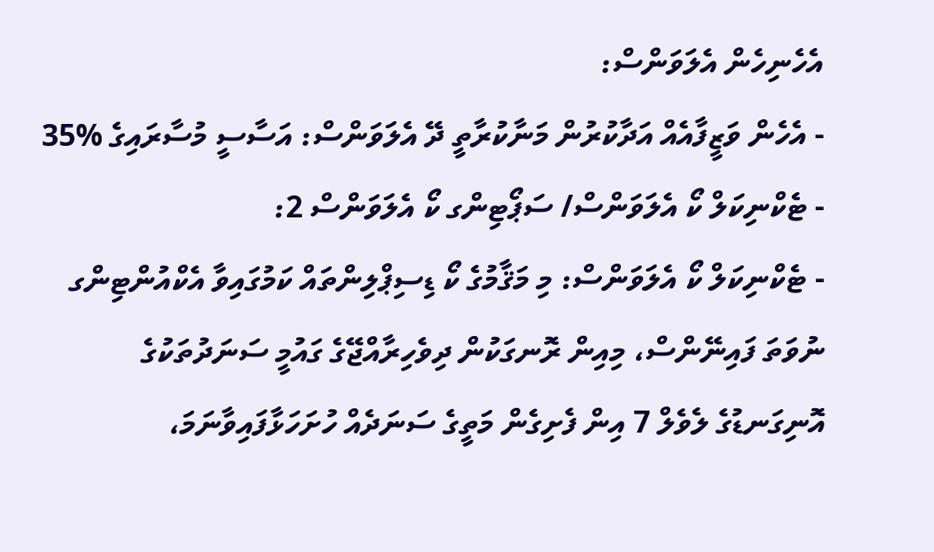އެހެނިހެން އެލަވަންސް:
- އެހެން ވަޒީފާއެއް އަދާކުރުން މަނާކުރާތީ ދޭ އެލަވަންސް: އަސާސީ މުސާރައިގެ %35
- ޓެކްނިކަލް ކޯ އެލަވަންސް/ ސަޕޯޓިންގ ކޯ އެލަވަންސް 2:
- ޓެކްނިކަލް ކޯ އެލަވަންސް: މި މަޤާމުގެ ކޯ ޑިސިޕްލިންތައް ކަމުގައިވާ އެކްއުންޓިންގ ނުވަތަ ފައިނޭންސް، މިއިން ރޮނގަކުން ދިވެހިރާއްޖޭގެ ގައުމީ ސަނަދުތަކުގެ އޮނިގަނޑުގެ ލެވެލް 7 އިން ފެށިގެން މަތީގެ ސަނަދެއް ހުށަހަޅާފައިވާނަމަ،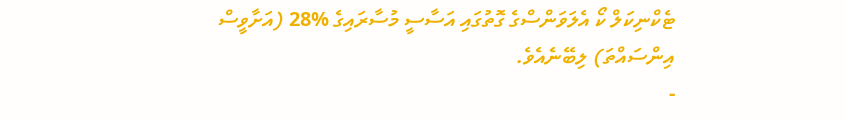ޓެކްނިކަލް ކޯ އެލަވަންސްގެ ގޮތުގައި އަސާސީ މުސާރައިގެ %28 (އަށާވީސް އިންސައްތަ) ލިބޭނެއެވެ.
-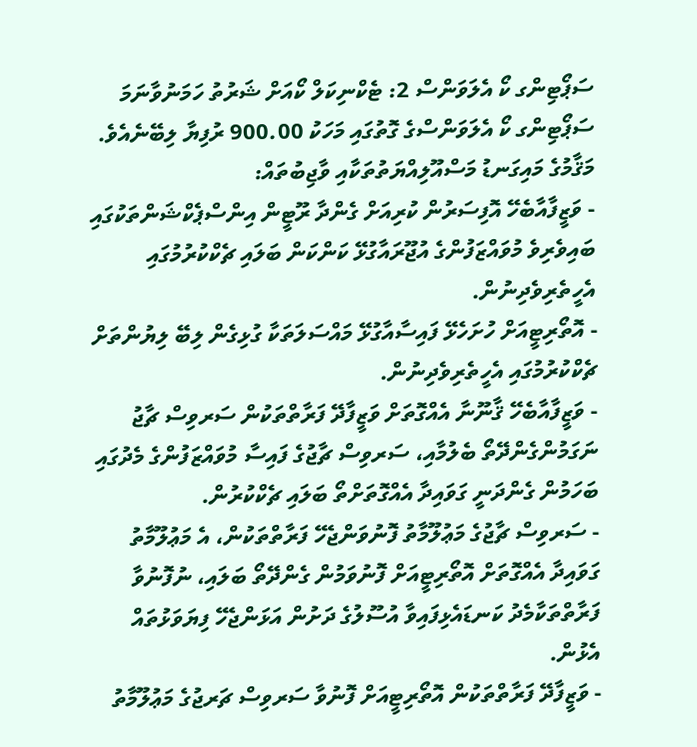ސަޕޯޓިންގ ކޯ އެލަވަންސް 2: ޓެކްނިކަލް ކޯއަށް ޝަރުތު ހަމަނުވާނަމަ ސަޕޯޓިންގ ކޯ އެލަވަންސްގެ ގޮތުގައި މަހަކު 900.00 ރުފިޔާ ލިބޭނެއެވެ.
މަޤާމުގެ މައިގަނޑު މަސްއޫލިއްޔަތުތަކާއި ވާޖިބުތައް:
- ވަޒީފާއާބެހޭ އޮފިސަރުން ކުރިއަށް ގެންދާ ރޫޓީން އިންސްޕެކްޝަންތަކުގައި ބައިވެރިވެ މުވައްޒަފުންގެ އުޖޫރައާގުޅޭ ކަންކަން ބަލައި ޗެކްކުރުމުގައި އެހީތެރިވެދިނުން.
- އޮތޯރިޓީއަށް ހުށަހެޅޭ ފައިސާއާގުޅޭ މައްސަލަތަކާ ގުޅިގެން ލިބޭ ލިޔުންތަށް ޗެކްކުރުމުގައި އެހީތެރިވެދިނުން.
- ވަޒީފާއާބެހޭ ޤާނޫނާ އެއްގޮތަށް ވަޒީފާދޭ ފަރާތްތަކުން ސަރވިސް ޗާޖު ނަގަމުންގެންދޭތޯ ބެލުމާއި، ސަރވިސް ޗާޖުގެ ފައިސާ މުވައްޒަފުންގެ މެދުގައި ބަހަމުން ގެންދަނީ ގަވައިދާ އެއްގޮތަށްތޯ ބަލައި ޗެކްކުރުން.
- ސަރވިސް ޗާޖުގެ މަޢުލޫމާތު ފޮނުވަންޖެހޭ ފަރާތްތަކުން، އެ މަޢުލޫމާތު ގަވައިދާ އެއްގޮތަށް އޮތޯރިޓީއަށް ފޮނުވަމުން ގެންދޭތޯ ބަލައި، ނުފޮނުވާ ފަރާތްތަކާމެދު ކަނޑައެޅިފައިވާ އުސޫލުގެ ދަށުން އަޅަންޖެހޭ ފިޔަވަޅުތައް އެޅުން.
- ވަޒީފާދޭ ފަރާތްތަކުން އޮތޯރިޓީއަށް ފޮނުވާ ސަރވިސް ޗަރޖުގެ މަޢުލޫމާތު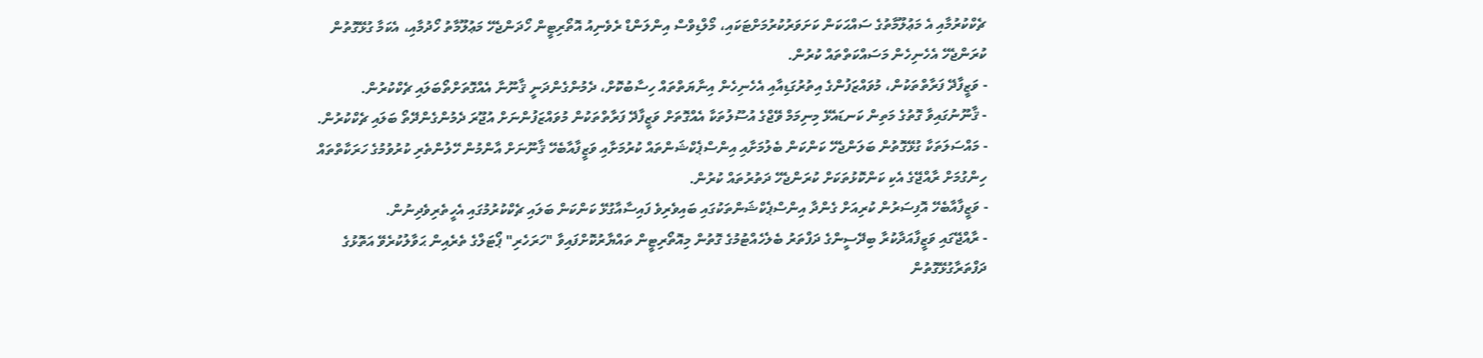ޗެކްކުރުމާއި އެ މަޢުލޫމާތުގެ ސައްޙަކަން ކަށަވަރުކުރުމަށްޓަކައި، މޯލްޑިވްސް އިންލަންޑް ރެވެނިއު އޮތޯރިޓީން ހޯދަންޖެހޭ މަޢުލޫމާތު ހޯދުމާއި، އެކަމާ ގުޅޭގޮތުން ކުރަންޖެހޭ އެހެނިހެން މަސައްކަތްތައް ކުރުން.
- ވަޒީފާދޭ ފަރާތްތަކުން، މުވައްޒަފުންގެ އިތުރުގަޑިއާއި އެހެނިހެން އިނާޔަތްތައް ހިސާބުކޮށް، ދެމުންގެންދަނީ ޤާނޫނާ އެއްގޮތަށްތޯބަލައި ޗެކްކުރުން.
- ޤާނޫނުގައިވާ ގޮތުގެ މަތިން ކަނޑައެޅޭ މިނިމަމް ވޭޖްގެ އުސޫލުތަކާ އެއްގޮތަށް ވަޒީފާދޭ ފަރާތްތަކުން މުވައްޒަފުންނަށް އުޖޫރަ ދެމުންގެންދޭތޯ ބަލައި ޗެކްކުރުން.
- މައްސަލަތަކާ ގުޅޭގޮތުން ބަލަންޖެހޭ ކަންކަން ބެލުމަށާއި އިންސްޕެކްޝަންތައް ކުރުމަށާއި ވަޒީފާއާބެހޭ ޤާނޫނަށް އާންމުން ހޭލުންތެރި ކުރުވުމުގެ ހަރަކާތްތައް ހިންގުމަށް ރާއްޖޭގެ އެކި ކަންކޮޅުތަކަށް ކުރަންޖެހޭ ދަތުރުތައް ކުރުން.
- ވަޒީފާއާބެހޭ އޮފިސަރުން ކުރިއަށް ގެންދާ އިންސްޕެކްޝަންތަކުގައި ބައިވެރިވެ ފައިސާއާގުޅޭ ކަންކަން ބަލައި ޗެކްކުރުމުގައި އެހީތެރިވެދިނުން.
- ރާއްޖޭގައި ވަޒީފާއަދާކުރާ ބިދޭސީންގެ ދަފްތަރު ބެލެހެއްޓުމުގެ ގޮތުން މިއޮތޯރިޓީން ތައްޔާރުކޮށްފައިވާ "ހަރަހެރި" ޕޯޓަލްގެ ތެރެއިން ޙަވާލުކުރެވޭ އަތޮޅުގެ ދަފްތަރާގުޅޭގޮތުން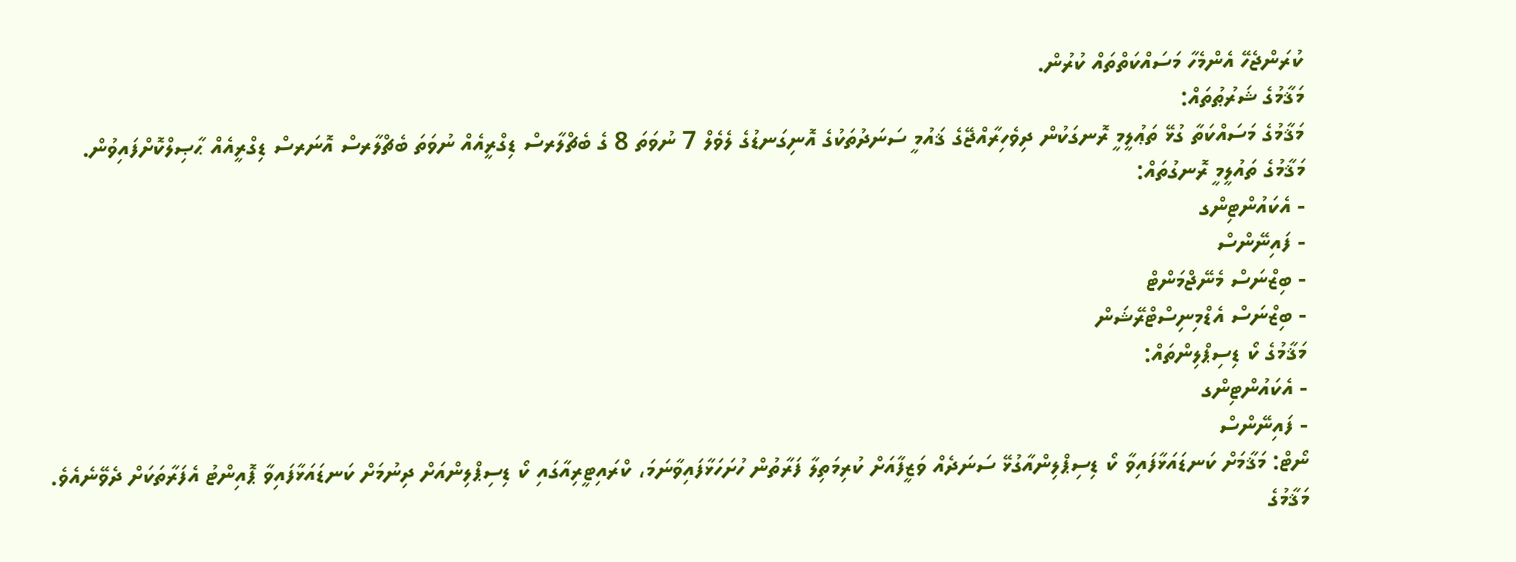ކުރަންޖެހޭ އެންމެހާ މަސައްކަތްތައް ކުރުން.
މަޤާމުގެ ޝަރުޠުތައް:
މަޤާމުގެ މަސައްކަތާ ގުޅޭ ތަޢުލީމީ ރޮނގަކުން ދިވެހިރާއްޖޭގެ ޤައުމީ ސަނަދުތަކުގެ އޮނިގަނޑުގެ ލެވެލް 7 ނުވަތަ 8 ގެ ބެޗްލާރސް ޑިގްރީއެއް ނުވަތަ ބެޗްލާރސް އޮނަރސް ޑިގްރީއެއް ޙާޞިލްކޮށްފައިވުން.
މަޤާމުގެ ތައުލީމީ ރޮނގުތައް:
- އެކައުންޓިންގ
- ފައިނޭންސް
- ބިޒްނަސް މެނޭޖްމަންޓް
- ބިޒްނަސް އެޑްމިނިސްޓްރޭޝަން
މަޤާމުގެ ކޯ ޑިސިޕްލިންތައް:
- އެކައުންޓިންގ
- ފައިނޭންސް
ނޯޓް: މަޤާމަށް ކަނޑައަޅާފައިވާ ކޯ ޑިސިޕްލިންއާގުޅޭ ސަނަދެއް ވަޒީފާއަށް ކުރިމަތިލާ ފަރާތުން ހުށަހަޅާފައިވާނަމަ، ކްރައިޓީރިއާގައި ކޯ ޑިސިޕްލިންއަށް ދިނުމަށް ކަނޑައަޅާފައިވާ ޕޮއިންޓު އެފަރާތަކަށް ދެވޭނެއެވެ.
މަޤާމުގެ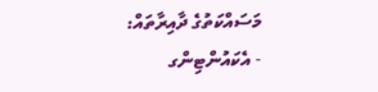މަސައްކަތުގެ ދާއިރާތައް:
- އެކައުންޓިންގ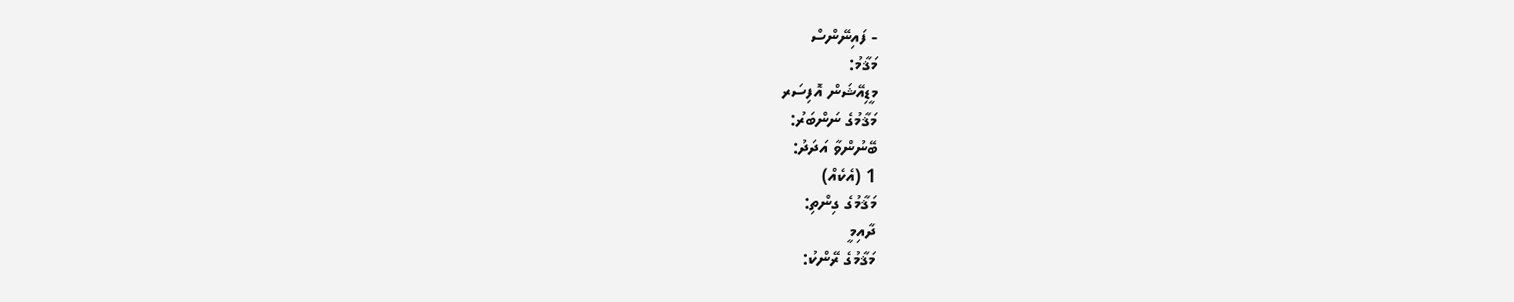- ފައިނޭންސް
މަޤާމު:
މީޑިއޭޝަން އޮފިސަރ
މަޤާމުގެ ނަންބަރު:
ބޭނުންވާ އަދަދު:
1 (އެކެއް)
މަޤާމުގެ ގިންތި:
ދާއިމީ
މަޤާމުގެ ރޭންކު: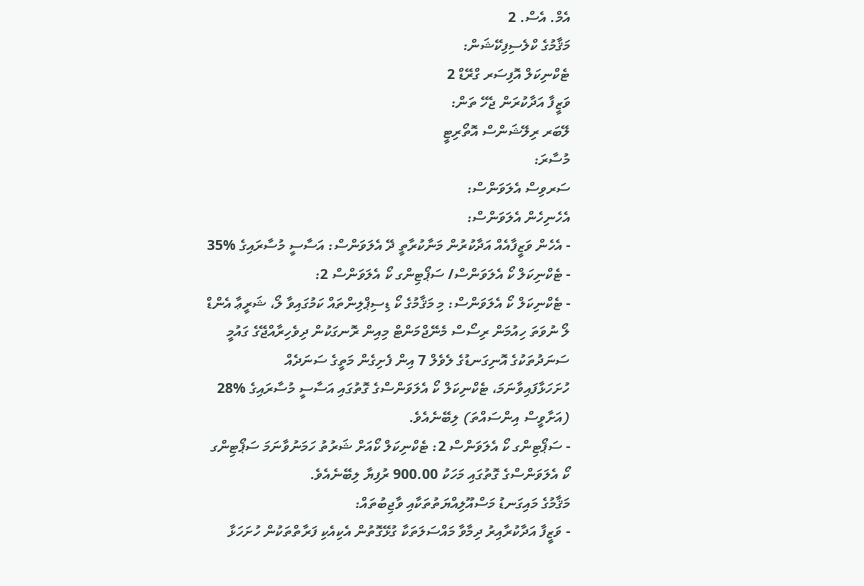އެމް. އެސް. 2
މަޤާމުގެ ކްލެސިފިކޭޝަން:
ޓެކްނިކަލް އޮފިސަރ ގްރޭޑް 2
ވަޒީފާ އަދާކުރަން ޖެހޭ ތަން:
ލޭބަރ ރިލޭޝަންސް އޮތޯރިޓީ
މުސާރަ:
ސަރވިސް އެލަވަންސް:
އެހެނިހެން އެލަވަންސް:
- އެހެން ވަޒީފާއެއް އަދާކުރުން މަނާކުރާތީ ދޭ އެލަވަންސް: އަސާސީ މުސާރައިގެ %35
- ޓެކްނިކަލް ކޯ އެލަވަންސް/ ސަޕޯޓިންގ ކޯ އެލަވަންސް 2:
- ޓެކްނިކަލް ކޯ އެލަވަންސް: މި މަޤާމުގެ ކޯ ޑިސިޕްލިންތައް ކަމުގައިވާ ލޯ، ޝަރީޢާ އެންޑް ލޯ ނުވަތަ ހިއުމަން ރިސޯސް މެނޭޖްމަންޓް މިއިން ރޮނގަކުން ދިވެހިރާއްޖޭގެ ގައުމީ ސަނަދުތަކުގެ އޮނިގަނޑުގެ ލެވެލް 7 އިން ފެށިގެން މަތީގެ ސަނަދެއް ހުށަހަޅާފައިވާނަމަ، ޓެކްނިކަލް ކޯ އެލަވަންސްގެ ގޮތުގައި އަސާސީ މުސާރައިގެ %28 (އަށާވީސް އިންސައްތަ) ލިބޭނެއެވެ.
- ސަޕޯޓިންގ ކޯ އެލަވަންސް 2: ޓެކްނިކަލް ކޯއަށް ޝަރުތު ހަމަނުވާނަމަ ސަޕޯޓިންގ ކޯ އެލަވަންސްގެ ގޮތުގައި މަހަކު 900.00 ރުފިޔާ ލިބޭނެއެވެ.
މަޤާމުގެ މައިގަނޑު މަސްއޫލިއްޔަތުތަކާއި ވާޖިބުތައް:
- ވަޒީފާ އަދާކުރާއިރު ދިމާވާ މައްސަލަތަކާ ގުޅޭގޮތުން އެކިއެކި ފަރާތްތަކުން ހުށަހަޅާ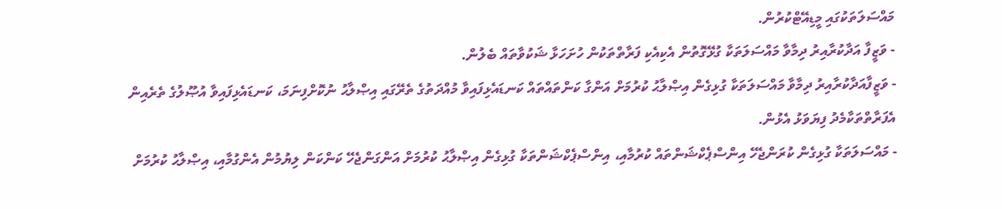މައްސަލަތަކުގައި މީޑިއޭޓްކުރުން.
- ވަޒީފާ އަދާކުރާއިރު ދިމާވާ މައްސަލަތަކާ ގުޅޭގޮތުން އެކިއެކި ފަރާތްތަކުން ހުށަހަޅާ ޝަކުވާތައް ބެލުން.
- ވަޒީފާއަދާކުރާއިރު ދިމާވާ މައްސަލަތަކާ ގުޅިގެން އިޞްލާޙު ކުރުމަށް އަންގާ ކަންތައްތައް ކަނޑައެޅިފައިވާ މުއްދަތުގެ ތެރޭގައި އިޞްލާޙު ނުކޮށްފިނަމަ، ކަނޑައެޅިފައިވާ އުޞޫލުގެ ތެރެއިން އެފަރާތްތަކާމެދު ފިޔަވަޅު އެޅުން.
- މައްސަލަތަކާ ގުޅިގެން ކުރަންޖެހޭ އިންސްޕެކްޝަންތައް ކުރުމާއި، އިންސްޕެކްޝަންތަކާ ގުޅިގެން އިޞްލާޙު ކުރުމަށް އަންގަންޖެހޭ ކަންކަން ލިޔުމުން އެންގުމާއި، އިޞްލާޙު ކުރުމަށް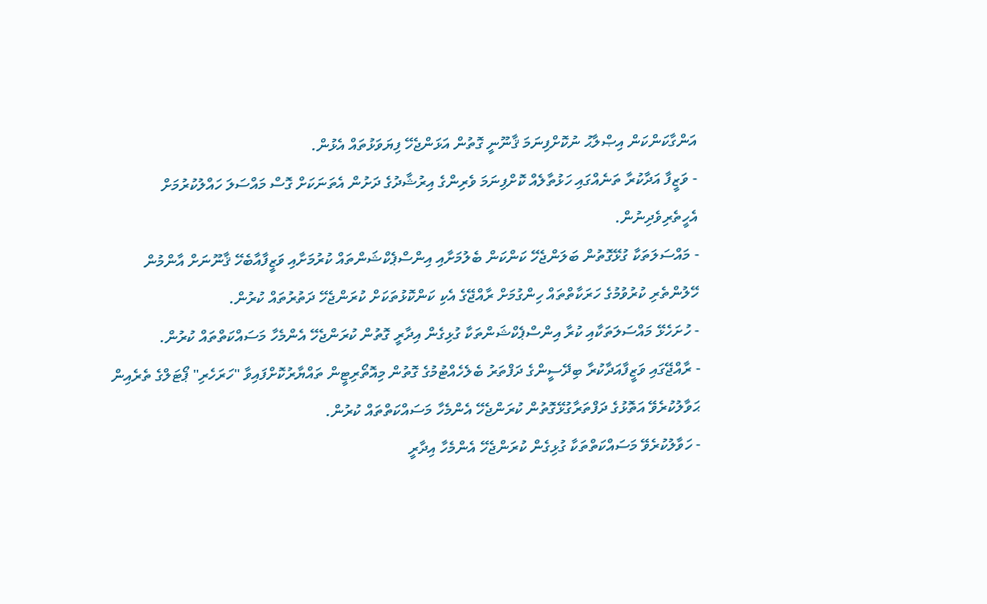އަންގާކަންކަން އިޞްލާޙު ނުކޮށްފިނަމަ ޤާނޫނީ ގޮތުން އަޅަންޖެހޭ ފިޔަވަޅުތައް އެޅުން.
- ވަޒީފާ އަދާކުރާ ތަނެއްގައި ހަޅުތާލެއް ކޮށްފިނަމަ ވެރިންގެ އިރުޝާދުގެ ދަށުން އެތަނަކަށް ގޮސް މައްސަލަ ހައްލުކުރުމަށް އެހީތެރިވެދިނުން.
- މައްސަލަތަކާ ގުޅޭގޮތުން ބަލަންޖެހޭ ކަންކަން ބެލުމަށާއި އިންސްޕެކްޝަންތައް ކުރުމަށާއި ވަޒީފާއާބެހޭ ޤާނޫނަށް އާންމުން ހޭލުންތެރި ކުރުވުމުގެ ހަރަކާތްތައް ހިންގުމަށް ރާއްޖޭގެ އެކި ކަންކޮޅުތަކަށް ކުރަންޖެހޭ ދަތުރުތައް ކުރުން.
- ހުށަހެޅޭ މައްސަލަތަކާއި ކުރާ އިންސްޕެކްޝަންތަކާ ގުޅިގެން އިދާރީ ގޮތުން ކުރަންޖެހޭ އެންމެހާ މަސައްކަތްތައް ކުރުން.
- ރާއްޖޭގައި ވަޒީފާއަދާކުރާ ބިދޭސީންގެ ދަފްތަރު ބެލެހެއްޓުމުގެ ގޮތުން މިއޮތޯރިޓީން ތައްޔާރުކޮށްފައިވާ "ހަރަހެރި" ޕޯޓަލްގެ ތެރެއިން ޙަވާލުކުރެވޭ އަތޮޅުގެ ދަފްތަރާގުޅޭގޮތުން ކުރަންޖެހޭ އެންމެހާ މަސައްކަތްތައް ކުރުން.
- ހަވާލުކުރެވޭ މަސައްކަތްތަކާ ގުޅިގެން ކުރަންޖެހޭ އެންމެހާ އިދާރީ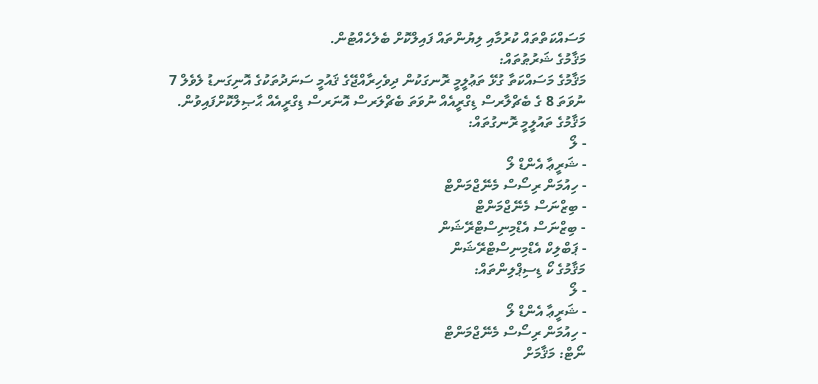މަސައްކަތްތައް ކުރުމާއި ލިޔުންތައް ފައިލްކޮށް ބެލެހެއްޓުން.
މަޤާމުގެ ޝަރުޠުތައް:
މަޤާމުގެ މަސައްކަތާ ގުޅޭ ތަޢުލީމީ ރޮނގަކުން ދިވެހިރާއްޖޭގެ ޤައުމީ ސަނަދުތަކުގެ އޮނިގަނޑު ލެވެލް 7 ނުވަތަ 8 ގެ ބެޗްލާރސް ޑިގްރީއެއް ނުވަތަ ބެޗްލަރސް އޮނަރސް ޑިގްރީއެއް ޙާޞިލްކޮށްފައިވުން.
މަޤާމުގެ ތައުލީމީ ރޮނގުތައް:
- ލޯ
- ޝަރީޢާ އެންޑް ލޯ
- ހިއުމަން ރިސޯސް މެނޭޖްމަންޓް
- ބިޒްނަސް މެނޭޖްމަންޓް
- ބިޒްނަސް އެޑްމިނިސްޓްރޭޝަން
- ޕަބްލިކް އެޑްމިނިސްޓްރޭޝަން
މަޤާމުގެ ކޯ ޑިސިޕްލިންތައް:
- ލޯ
- ޝަރީޢާ އެންޑް ލޯ
- ހިއުމަން ރިސޯސް މެނޭޖްމަންޓް
ނޯޓް: މަޤާމަށް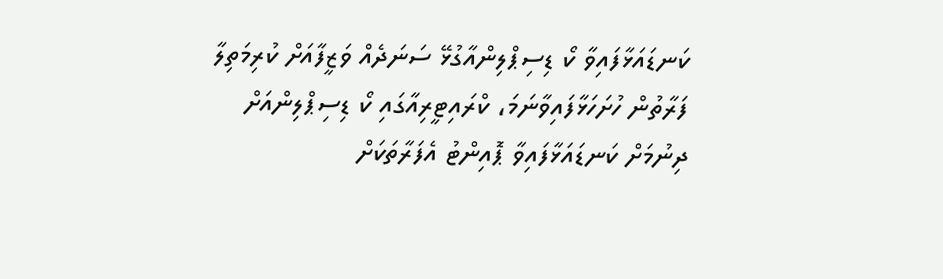ކަނޑައަޅާފައިވާ ކޯ ޑިސިޕްލިންއާގުޅޭ ސަނަދެއް ވަޒީފާއަށް ކުރިމަތިލާ ފަރާތުން ހުށަހަޅާފައިވާނަމަ، ކްރައިޓީރިއާގައި ކޯ ޑިސިޕްލިންއަށް ދިނުމަށް ކަނޑައަޅާފައިވާ ޕޮއިންޓު އެފަރާތަކަށް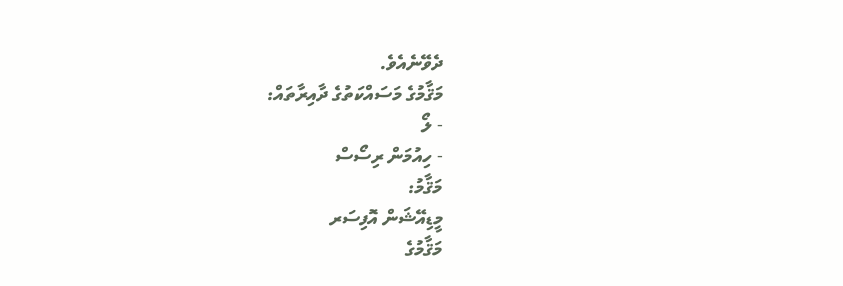ދެވޭނެއެވެ.
މަޤާމުގެ މަސައްކަތުގެ ދާއިރާތައް:
- ލޯ
- ހިއުމަން ރިސޯސް
މަޤާމު:
މީޑިއޭޝަން އޮފިސަރ
މަޤާމުގެ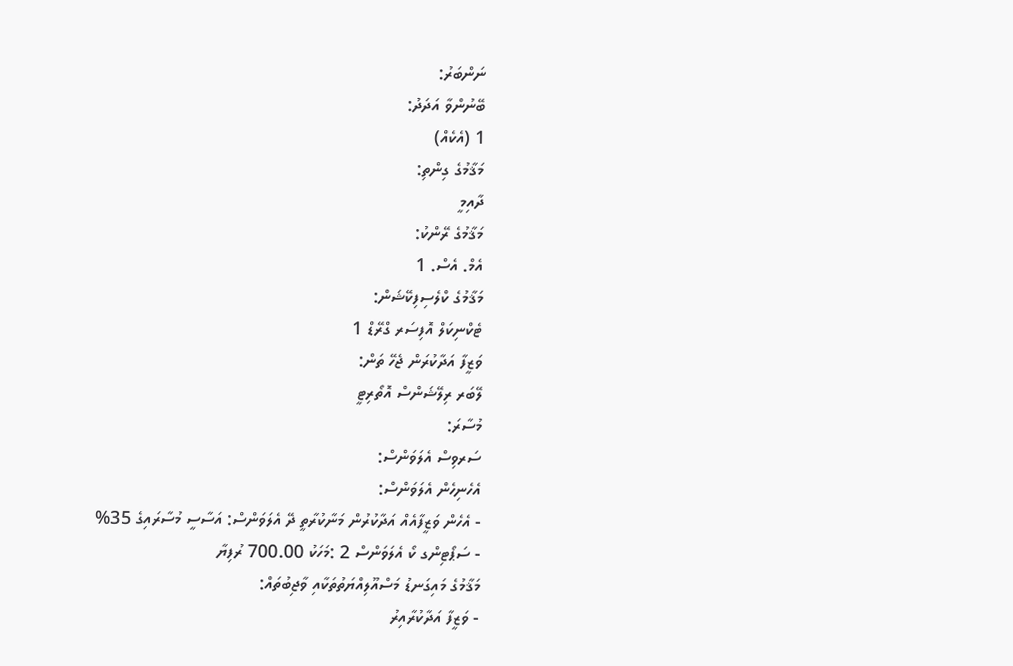ނަންބަރު:
ބޭނުންވާ އަދަދު:
1 (އެކެއް)
މަޤާމުގެ ގިންތި:
ދާއިމީ
މަޤާމުގެ ރޭންކު:
އެމް. އެސް. 1
މަޤާމުގެ ކްލެސިފިކޭޝަން:
ޓެކްނިކަލް އޮފިސަރ ގްރޭޑް 1
ވަޒީފާ އަދާކުރަން ޖެހޭ ތަން:
ލޭބަރ ރިލޭޝަންސް އޮތޯރިޓީ
މުސާރަ:
ސަރވިސް އެލަވަންސް:
އެހެނިހެން އެލަވަންސް:
- އެހެން ވަޒީފާއެއް އަދާކުރުން މަނާކުރާތީ ދޭ އެލަވަންސް: އަސާސީ މުސާރައިގެ 35%
- ސަޕޯޓިންގ ކޯ އެލަވަންސް 2 :މަހަކު 700.00 ރުފިޔާ
މަޤާމުގެ މައިގަނޑު މަސްއޫލިއްޔަތުތަކާއި ވާޖިބުތައް:
- ވަޒީފާ އަދާކުރާއިރު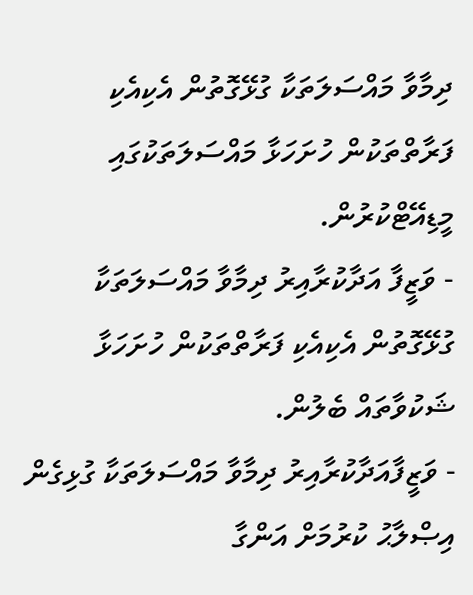ދިމާވާ މައްސަލަތަކާ ގުޅޭގޮތުން އެކިއެކި ފަރާތްތަކުން ހުށަހަޅާ މައްސަލަތަކުގައި މީޑިއޭޓްކުރުން.
- ވަޒީފާ އަދާކުރާއިރު ދިމާވާ މައްސަލަތަކާ ގުޅޭގޮތުން އެކިއެކި ފަރާތްތަކުން ހުށަހަޅާ ޝަކުވާތައް ބެލުން.
- ވަޒީފާއަދާކުރާއިރު ދިމާވާ މައްސަލަތަކާ ގުޅިގެން އިޞްލާޙު ކުރުމަށް އަންގާ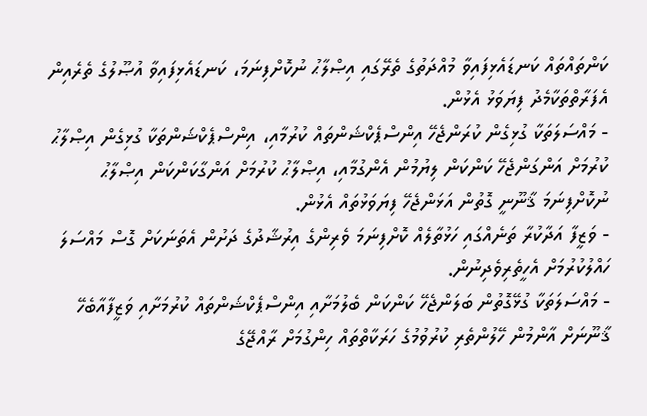ކަންތައްތައް ކަނޑައެޅިފައިވާ މުއްދަތުގެ ތެރޭގައި އިޞްލާޙު ނުކޮށްފިނަމަ، ކަނޑައެޅިފައިވާ އުޞޫލުގެ ތެރެއިން އެފަރާތްތަކާމެދު ފިޔަވަޅު އެޅުން.
- މައްސަލަތަކާ ގުޅިގެން ކުރަންޖެހޭ އިންސްޕެކްޝަންތައް ކުރުމާއި، އިންސްޕެކްޝަންތަކާ ގުޅިގެން އިޞްލާޙު ކުރުމަށް އަންގަންޖެހޭ ކަންކަން ލިޔުމުން އެންގުމާއި، އިޞްލާޙު ކުރުމަށް އަންގާކަންކަން އިޞްލާޙު ނުކޮށްފިނަމަ ޤާނޫނީ ގޮތުން އަޅަންޖެހޭ ފިޔަވަޅުތައް އެޅުން.
- ވަޒީފާ އަދާކުރާ ތަނެއްގައި ހަޅުތާލެއް ކޮށްފިނަމަ ވެރިންގެ އިރުޝާދުގެ ދަށުން އެތަނަކަށް ގޮސް މައްސަލަ ހައްލުކުރުމަށް އެހީތެރިވެދިނުން.
- މައްސަލަތަކާ ގުޅޭގޮތުން ބަލަންޖެހޭ ކަންކަން ބެލުމަށާއި އިންސްޕެކްޝަންތައް ކުރުމަށާއި ވަޒީފާއާބެހޭ ޤާނޫނަށް އާންމުން ހޭލުންތެރި ކުރުވުމުގެ ހަރަކާތްތައް ހިންގުމަށް ރާއްޖޭގެ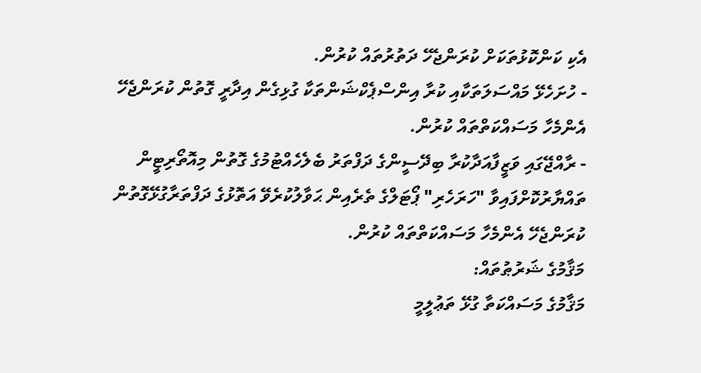އެކި ކަންކޮޅުތަކަށް ކުރަންޖެހޭ ދަތުރުތައް ކުރުން.
- ހުށަހެޅޭ މައްސަލަތަކާއި ކުރާ އިންސްޕެކްޝަންތަކާ ގުޅިގެން އިދާރީ ގޮތުން ކުރަންޖެހޭ އެންމެހާ މަސައްކަތްތައް ކުރުން.
- ރާއްޖޭގައި ވަޒީފާއަދާކުރާ ބިދޭސީންގެ ދަފްތަރު ބެލެހެއްޓުމުގެ ގޮތުން މިއޮތޯރިޓީން ތައްޔާރުކޮށްފައިވާ "ހަރަހެރި" ޕޯޓަލްގެ ތެރެއިން ޙަވާލުކުރެވޭ އަތޮޅުގެ ދަފްތަރާގުޅޭގޮތުން ކުރަންޖެހޭ އެންމެހާ މަސައްކަތްތައް ކުރުން.
މަޤާމުގެ ޝަރުޠުތައް:
މަޤާމުގެ މަސައްކަތާ ގުޅޭ ތަޢުލީމީ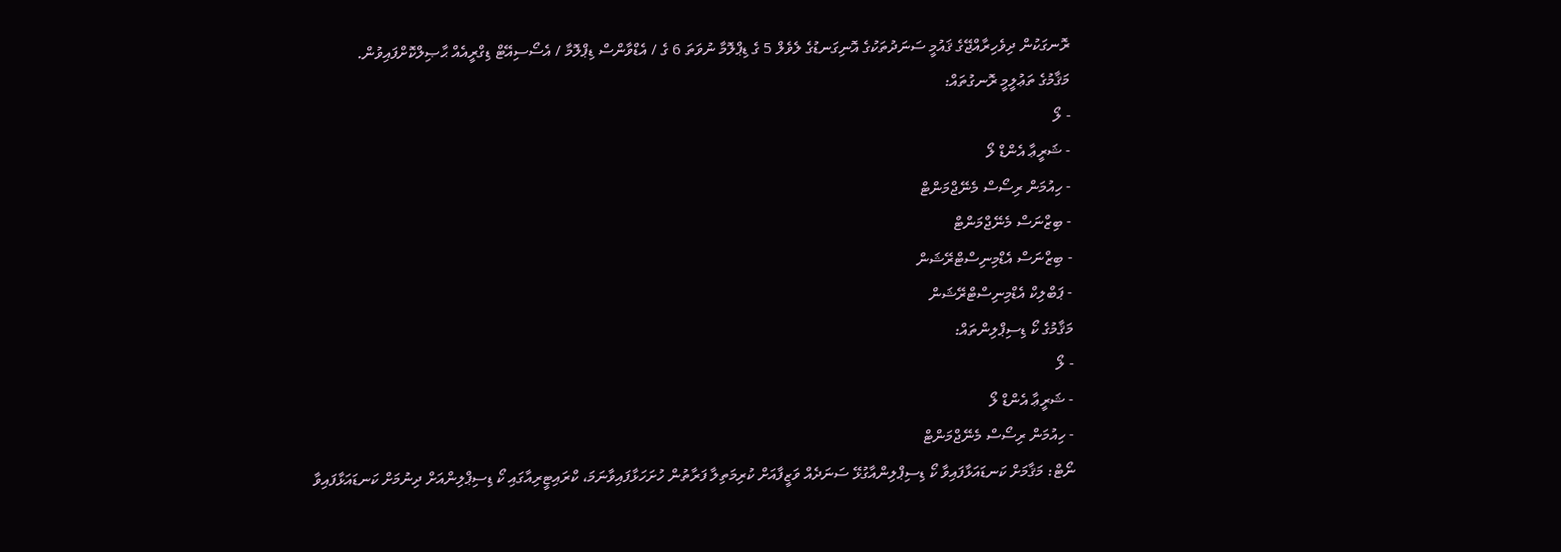ރޮނގަކުން ދިވެހިރާއްޖޭގެ ޤައުމީ ސަނަދުތަކުގެ އޮނިގަނޑުގެ ލެވެލް 5 ގެ ޑިޕްލޮމާ ނުވަތަ 6 ގެ / އެޑްވާންސް ޑިޕްލޮމާ / އެސޯސިއޭޓް ޑިގްރީއެއް ޙާޞިލްކޮށްފައިވުން.
މަޤާމުގެ ތަޢުލީމީ ރޮނގުތައް:
- ލޯ
- ޝަރީޢާ އެންޑް ލޯ
- ހިއުމަން ރިސޯސް މެނޭޖްމަންޓް
- ބިޒްނަސް މެނޭޖްމަންޓް
- ބިޒްނަސް އެޑްމިނިސްޓްރޭޝަން
- ޕަބްލިކް އެޑްމިނިސްޓްރޭޝަން
މަޤާމުގެ ކޯ ޑިސިޕްލިންތައް:
- ލޯ
- ޝަރީޢާ އެންޑް ލޯ
- ހިއުމަން ރިސޯސް މެނޭޖްމަންޓް
ނޯޓް: މަޤާމަށް ކަނޑައަޅާފައިވާ ކޯ ޑިސިޕްލިންއާގުޅޭ ސަނަދެއް ވަޒީފާއަށް ކުރިމަތިލާ ފަރާތުން ހުށަހަޅާފައިވާނަމަ، ކްރައިޓީރިއާގައި ކޯ ޑިސިޕްލިންއަށް ދިނުމަށް ކަނޑައަޅާފައިވާ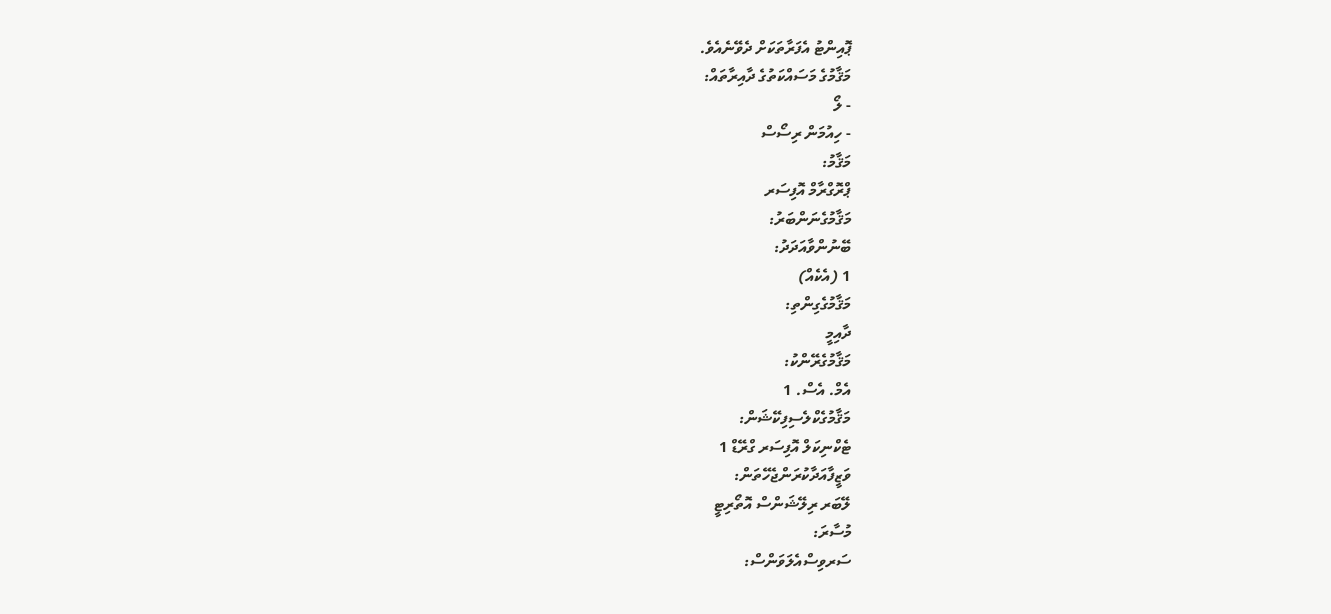ޕޮއިންޓު އެފަރާތަކަށް ދެވޭނެއެވެ.
މަޤާމުގެ މަސައްކަތުގެ ދާއިރާތައް:
- ލޯ
- ހިއުމަން ރިސޯސް
މަޤާމު:
ޕްރޮގްރާމް އޮފިސަރ
މަޤާމުގެނަންބަރު:
ބޭނުންވާއަދަދު:
1 (އެކެއް)
މަޤާމުގެގިންތި:
ދާއިމީ
މަޤާމުގެރޭންކު:
އެމް. އެސް. 1
މަޤާމުގެކްލެސިފިކޭޝަން:
ޓެކްނިކަލް އޮފިސަރ ގްރޭޑް 1
ވަޒީފާއަދާކުރަންޖެހޭތަން:
ލޭބަރ ރިލޭޝަންސް އޮތޯރިޓީ
މުސާރަ:
ސަރވިސްއެލަވަންސް: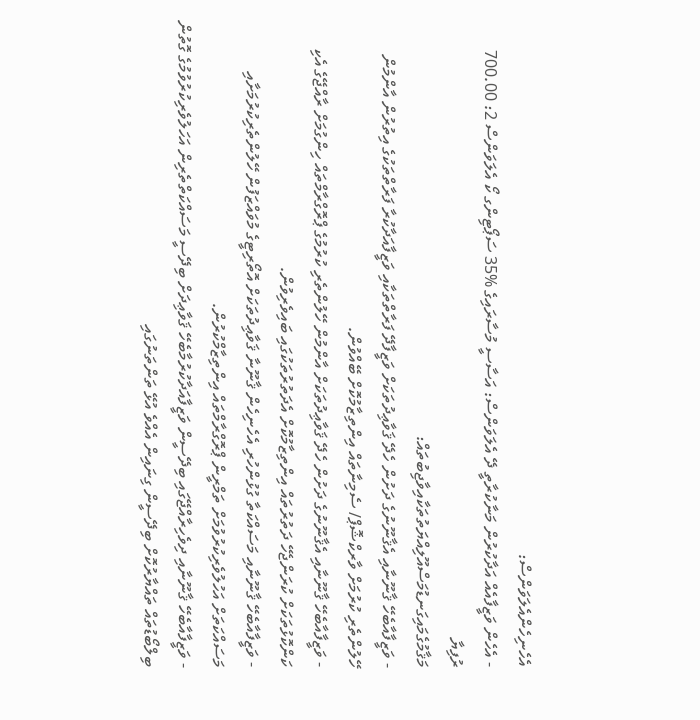އެހެނިހެންއެލަވަންސް:
- އެހެން ވަޒީފާއެއް އަދާކުރުން މަނާކުރާތީ ދޭ އެލަވަންސް: އަސާސީ މުސާރައިގެ %35 ސަޕޯޓިންގ ކޯ އެލަވަންސް 2: 700.00 ރުފިޔާ
މަޤާމުގެމައިގަނޑުމަސްއޫލިއްޔަތުތަކާއިވާޖިބުތައް:
- ވަޒީފާއާބެހޭ ޤާނޫނާއި އެޤާނޫނުގެ ދަށުން ހެދޭ ޤަވާޢިދުތަކަށް ވަޒީފާދޭ ފަރާތްތަކާއި ވަޒީފާއަދާކުރާ ފަރާތްތަކުގެ އިތުރުން އާންމުން ހޭލުންތެރި ކުރުމަށް ވާރކްޝޮޕް/ ސެމިނާތައް އިންތިޒާމުކޮށް ބޭއްވުން.
- ވަޒީފާއާބެހޭ ޤާނޫނާއި އެޤާނޫނުގެ ދަށުން ހެދޭ ޤަވާޢިދުތަކަށް އާންމުން ހޭލުންތެރި ކުރުމުގެ ޕްރޮގްރާމްތައް ހިންގުމަށް ރާއްޖޭގެ އެކި ކަންކޮޅުތަކަށް ކުރަންޖެހޭ ދަތުރުތައް އިންތިޒާމުކޮށް އެދަތުރުތަކުގައި ބައިވެރިވުން.
- ވަޒީފާއާބެހޭ ޤާނޫނާއި މަސައްކަތާ ގުޅުންހުރި އެހެނިހެން ޤާނޫނާ ޤަވާޢިދުތަކަށް އޮތޯރިޓީގެ މުވައްޒަފުން ހޭލުންތެރިކުރުމަށާއި މަސައްކަތަށް އަހުލުވެރިކުރުވުމަށް ތަމްރީން ޕްރޮގްރާމްތައް އިންތިޒާމްކުރުން.
- ވަޒީފާއާބެހޭ ޤާނޫނާއި ދިވެހިރާއްޖޭގައި ބިދޭސީން ވަޒީފާއަދާކުރުމާބެހޭ ޤަވާޢިދަށް ބިދޭސީ މަސައްކަތްތެރިން އަހަލުވެރިކުރުވުމުގެ ގޮތުން ބިލްބޯޑުތައް ތައްޔާރުކޮށް ބިދޭސީން ގިނައިން އެއްވެ އުޅޭ ތަންތަނުގައި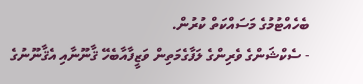ބެހެއްޓުމުގެ މަސައްކަތް ކުރުން.
- ސެކްޝަންގެ ވެރިންގެ ލަފާގެމަތިން ވަޒީފާއާބެހޭ ޤާނޫނާއި އެޤާނޫނުގެ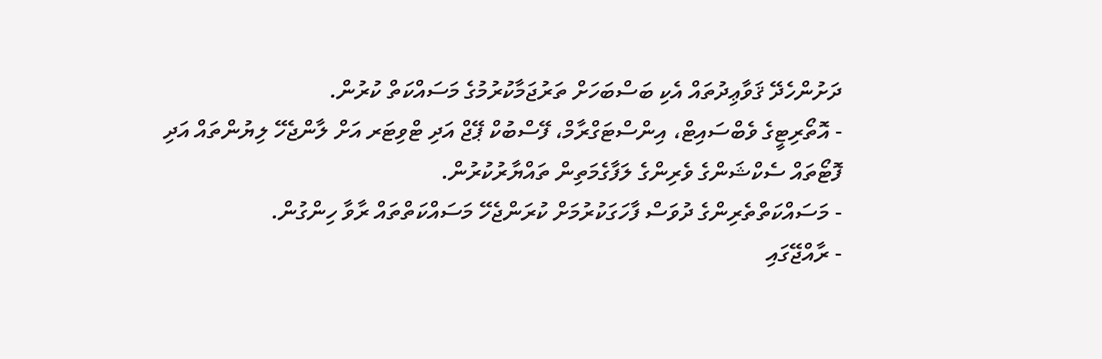ދަށުންހެދޭ ޤަވާޢިދުތައް އެކި ބަސްބަހަށް ތަރުޖަމާކުރުމުގެ މަސައްކަތް ކުރުން.
- އޮތޯރިޓީގެ ވެބްސައިޓް، އިންސްޓަގްރާމް، ފޭސްބުކް ޕޭޖް އަދި ޓްވިޓަރ އަށް ލާންޖެހޭ ލިޔުންތައް އަދި ފޮޓޯތައް ސެކްޝަންގެ ވެރިންގެ ލަފާގެމަތިން ތައްޔާރުކުރުން.
- މަސައްކަތްތެރިންގެ ދުވަސް ފާހަގަކުރުމަށް ކުރަންޖެހޭ މަސައްކަތްތައް ރާވާ ހިންގުން.
- ރާއްޖޭގައި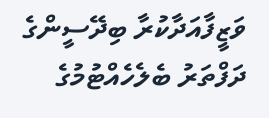ވަޒީފާއަދާކުރާ ބިދޭސީންގެ ދަފްތަރު ބެލެހެއްޓުމުގެ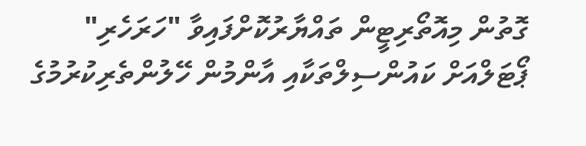ގޮތުން މިއޮތޯރިޓީން ތައްޔާރުކޮށްފައިވާ "ހަރަހެރި" ޕޯޓަލްއަށް ކައުންސިލްތަކާއި އާންމުން ހޭލުންތެރިކުރުމުގެ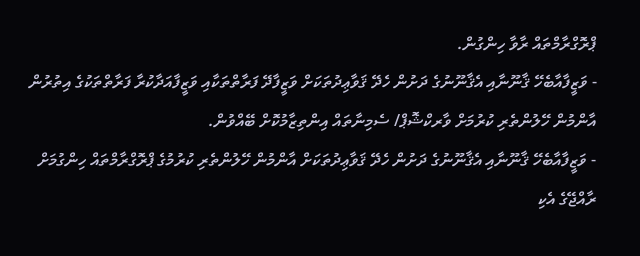ޕްރޮގްރާމްތައް ރާވާ ހިންގުން.
- ވަޒީފާއާބެހޭ ޤާނޫނާއި އެޤާނޫނުގެ ދަށުން ހެދޭ ޤަވާޢިދުތަކަށް ވަޒީފާދޭ ފަރާތްތަކާއި ވަޒީފާއަދާކުރާ ފަރާތްތަކުގެ އިތުރުން އާންމުން ހޭލުންތެރި ކުރުމަށް ވާރކްޝޮޕް/ ސެމިނާތައް އިންތިޒާމުކޮށް ބޭއްވުން.
- ވަޒީފާއާބެހޭ ޤާނޫނާއި އެޤާނޫނުގެ ދަށުން ހެދޭ ޤަވާޢިދުތަކަށް އާންމުން ހޭލުންތެރި ކުރުމުގެ ޕްރޮގްރާމްތައް ހިންގުމަށް ރާއްޖޭގެ އެކި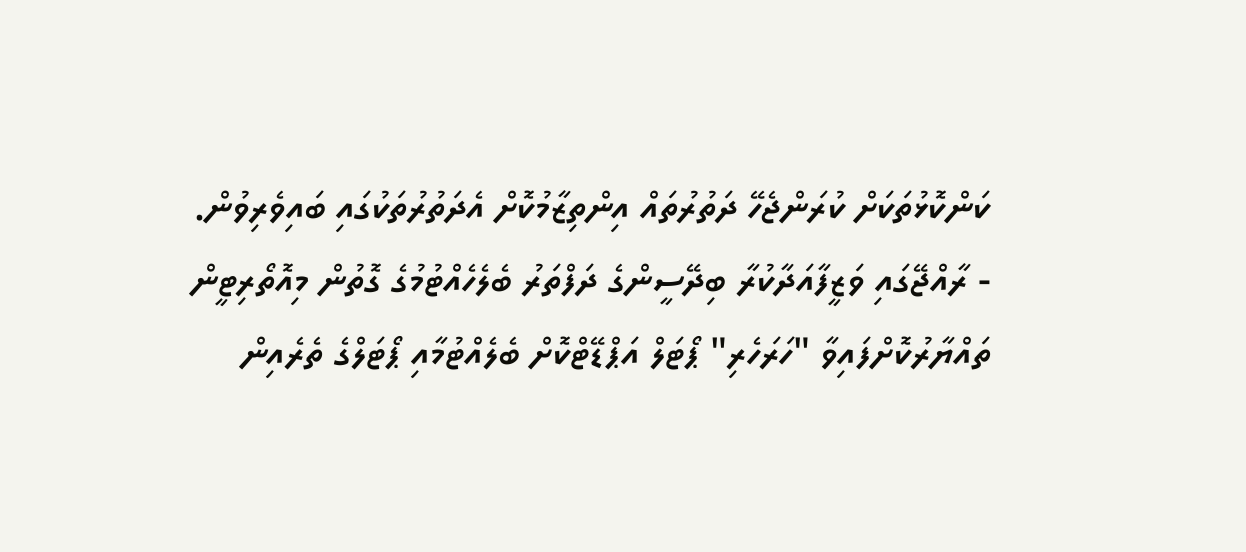ކަންކޮޅުތަކަށް ކުރަންޖެހޭ ދަތުރުތައް އިންތިޒާމުކޮށް އެދަތުރުތަކުގައި ބައިވެރިވުން.
- ރާއްޖޭގައި ވަޒީފާއަދާކުރާ ބިދޭސީންގެ ދަފްތަރު ބެލެހެއްޓުމުގެ ގޮތުން މިއޮތޯރިޓީން ތައްޔާރުކޮށްފައިވާ "ހަރަހެރި" ޕޯޓަލް އަޕްޑޭޓްކޮށް ބެލެއްޓުމާއި ޕޯޓަލްގެ ތެރެއިން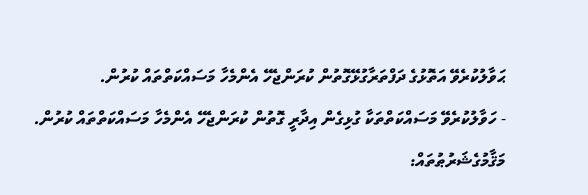ޙަވާލުކުރެވޭ އަތޮޅުގެ ދަފްތަރާގުޅޭގޮތުން ކުރަންޖެހޭ އެންމެހާ މަސައްކަތްތައް ކުރުން.
- ހަވާލުކުރެވޭ މަސައްކަތްތަކާ ގުޅިގެން އިދާރީ ގޮތުން ކުރަންޖެހޭ އެންމެހާ މަސައްކަތްތައް ކުރުން.
މަޤާމުގެޝަރުޠުތައް: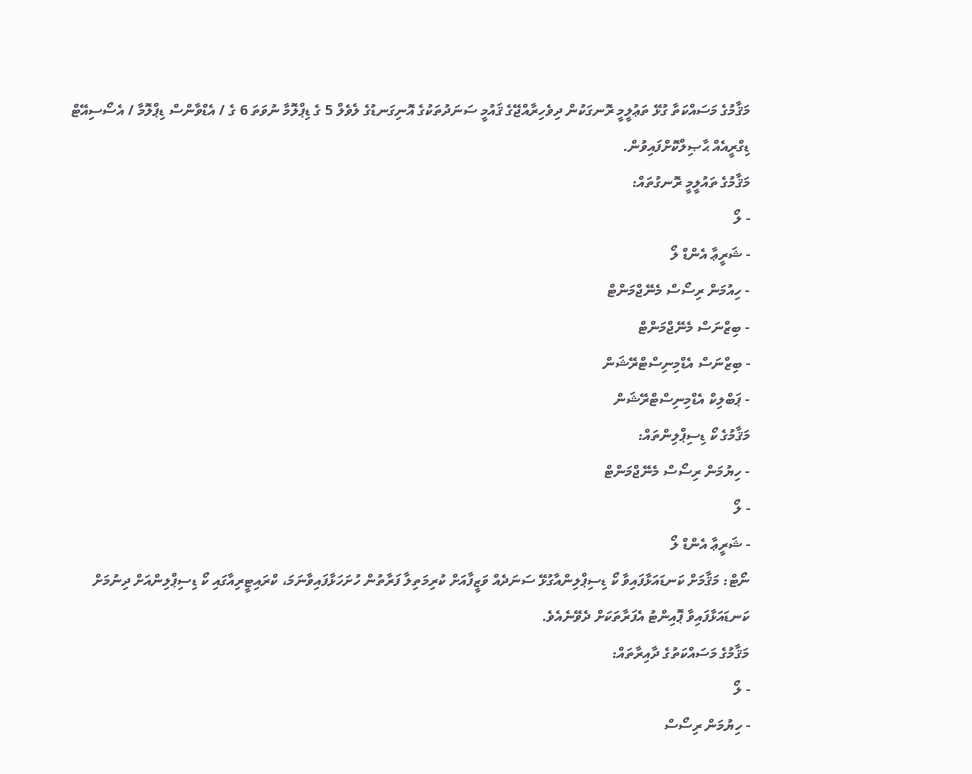މަޤާމުގެ މަސައްކަތާ ގުޅޭ ތަޢުލީމީ ރޮނގަކުން ދިވެހިރާއްޖޭގެ ޤައުމީ ސަނަދުތަކުގެ އޮނިގަނޑުގެ ލެވެލް 5 ގެ ޑިޕްލޮމާ ނުވަތަ 6 ގެ / އެޑްވާންސް ޑިޕްލޮމާ / އެސޯސިއޭޓް ޑިގްރީއެއް ޙާޞިލްކޮށްފައިވުން.
މަޤާމުގެ ތައުލީމީ ރޮނގުތައް:
- ލޯ
- ޝަރީޢާ އެންޑް ލޯ
- ހިއުމަން ރިސޯސް މެނޭޖްމަންޓް
- ބިޒްނަސް މެނޭޖްމަންޓް
- ބިޒްނަސް އެޑްމިނިސްޓްރޭޝަން
- ޕަބްލިކް އެޑްމިނިސްޓްރޭޝަން
މަޤާމުގެ ކޯ ޑިސިޕްލިންތައް:
- ހިޔުމަން ރިސޯސް މެނޭޖްމަންޓް
- ލޯ
- ޝަރީޢާ އެންޑް ލޯ
ނޯޓް: މަޤާމަށް ކަނޑައަޅާފައިވާ ކޯ ޑިސިޕްލިންއާގުޅޭ ސަނަދެއް ވަޒީފާއަށް ކުރިމަތިލާ ފަރާތުން ހުށަހަޅާފައިވާނަމަ، ކްރައިޓީރިއާގައި ކޯ ޑިސިޕްލިންއަށް ދިނުމަށް ކަނޑައަޅާފައިވާ ޕޮއިންޓު އެފަރާތަކަށް ދެވޭނެއެވެ.
މަޤާމުގެ މަސައްކަތުގެ ދާއިރާތައް:
- ލޯ
- ހިޔުމަން ރިސޯސް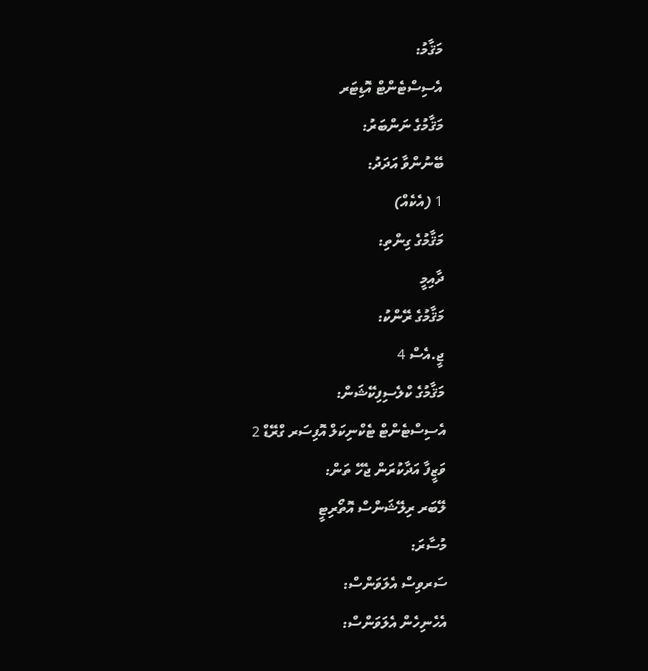މަޤާމު:
އެސިސްޓެންޓް އޮޑިޓަރ
މަޤާމުގެ ނަންބަރު:
ބޭނުންވާ އަދަދު:
1 (އެކެއް)
މަޤާމުގެ ގިންތި:
ދާއިމީ
މަޤާމުގެ ރޭންކު:
ޖީ.އެސް 4
މަޤާމުގެ ކްލެސިފިކޭޝަން:
އެސިސްޓެންޓް ޓެކްނިކަލް އޮފިސަރ ގްރޭޑް 2
ވަޒީފާ އަދާކުރަން ޖެހޭ ތަން:
ލޭބަރ ރިލޭޝަންސް އޮތޯރިޓީ
މުސާރަ:
ސަރވިސް އެލަވަންސް:
އެހެނިހެން އެލަވަންސް: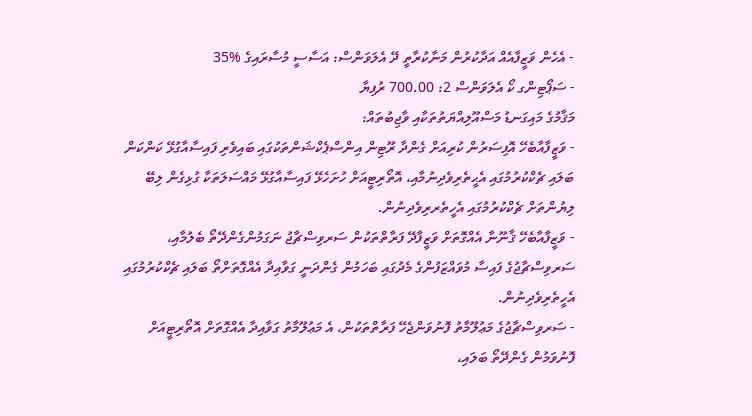- އެހެން ވަޒީފާއެއް އަދާކުރުން މަނާކުރާތީ ދޭ އެލަވަންސް: އަސާސީ މުސާރައިގެ %35
- ސަޕޯޓިންގ ކޯ އެލަވަންސް 2: 700.00 ރުފިޔާ
މަޤާމުގެ މައިގަނޑު މަސްއޫލިއްޔަތުތަކާއި ވާޖިބުތައް:
- ވަޒީފާއާބެހޭ އޮފިސަރުން ކުރިއަށް ގެންދާ ރޫޓިން އިންސްޕެކްޝަންތަކުގައި ބައިވެރި ފައިސާއާގުޅޭ ކަންކަން ބަލައި ޗެކްކުރުމުގައި އެޙީތެރިވެދިނުމާއި، އޮތޯރިޓީއަށް ހުށަހެޅޭ ފައިސާއާގުޅޭ މައްސަލަތަކާ ގުޅިގެން ލިބޭ ލިޔުންތަށް ޗެކްކުރުމުގައި އެހީތެރރިވެދިނުން.
- ވަޒީފާއާބެހޭ ޤާނޫނާ އެއްގޮތަށް ވަޒީފާދޭ ފަރާތްތަކުން ސަރވިސްޗާޖު ނަގަމުންގެންދޭތޯ ބެލުމާއި، ސަރވިސްޗާޖުގެ ފައިސާ މުވައްޒަފުންގެ މެދުގައި ބަހަމުން ގެންދަނީ ގަވާއިދާ އެއްގޮތަށްތޯ ބަލައި ޗެކްކުރުމުގައި އެހީތެރިވެދިނުން.
- ސަރވިސްޗާޖުގެ މަޢުލޫމާތު ފޮނުވަންޖެހޭ ފަރާތްތަކުން، އެ މަޢުލޫމާތު ގަވާއިދާ އެއްގޮތަށް އޮތޯރިޓީއަށް ފޮނުވަމުން ގެންދޭތޯ ބަލައި،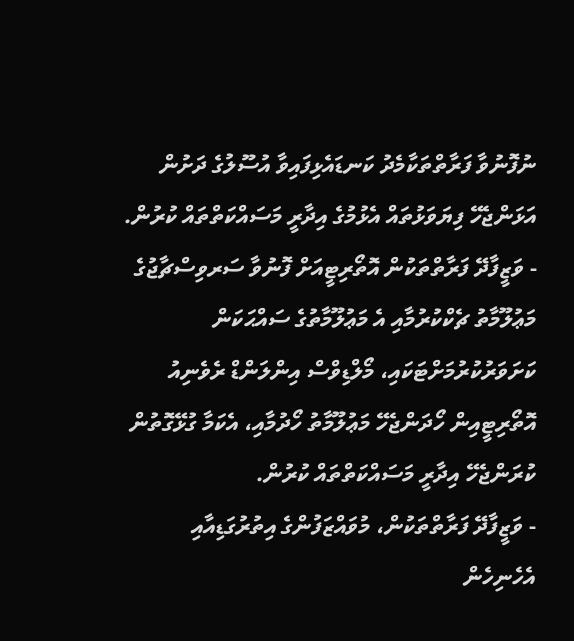ނުފޮނުވާ ފަރާތްތަކާމެދު ކަނޑައެޅިފައިވާ އުސޫލުގެ ދަށުން އަޅަންޖެހޭ ފިޔަވަޅުތައް އެޅުމުގެ އިދާރީ މަސައްކަތްތައް ކުރުން.
- ވަޒީފާދޭ ފަރާތްތަކުން އޮތޯރިޓީއަށް ފޮނުވާ ސަރވިސްޗާޖުގެ މަޢުލޫމާތު ޗެކްކުރުމާއި އެ މަޢުލޫމާތުގެ ސައްޙަކަން ކަށަވަރުކުރުމަށްޓަކައި، މޯލްޑިވްސް އިންލަންޑް ރެވެނިއު އޮތޯރިޓީއިން ހޯދަންޖެހޭ މަޢުލޫމާތު ހޯދުމާއި، އެކަމާ ގުޅޭގޮތުން ކުރަންޖެހޭ އިދާރީ މަސައްކަތްތައް ކުރުން.
- ވަޒީފާދޭ ފަރާތްތަކުން، މުވައްޒަފުންގެ އިތުރުގަޑިއާއި އެހެނިހެން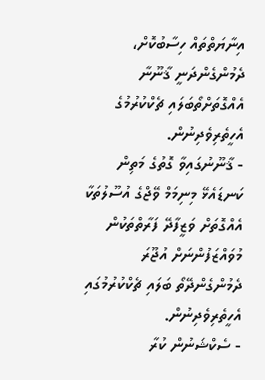އިނާޔަތްތައް ހިސާބުކޮށް، ދެމުންގެންދަނީ ޤާނޫނާ އެއްގޮތަށްތޯބަލައި ޗެކްކުރުމުގެ އެހީތެރިވެދިނުން.
- ޤާނޫނުގައިވާ ގޮތުގެ މަތިން ކަނޑައެޅޭ މިނިމަމް ވޭޖްގެ އުސޫލުތަކާ އެއްގޮތަށް ވަޒީފާދޭ ފަރާތްތަކުން މުވައްޒަފުންނަށް އުޖޫރަ ދެމުންގެންދޭތޯ ބަލައި ޗެކްކުރުމުގައި އެހީތެރިވެދިނުން.
- ސެކްޝަނުން ކުރާ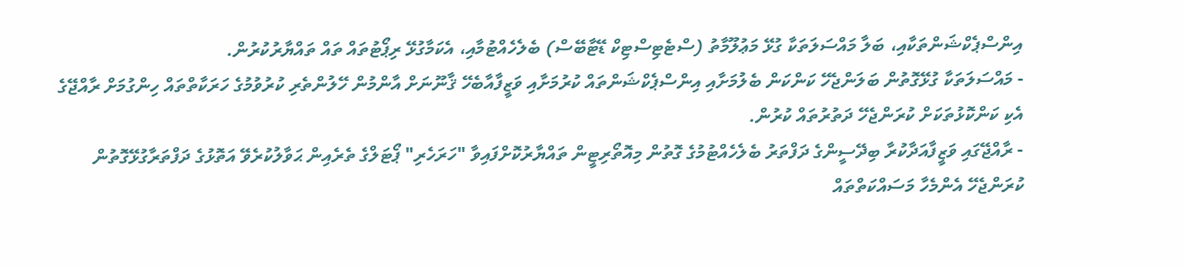އިންސްޕެކްޝަންތަކާއި، ބަލާ މައްސަލަތަކާ ގުޅޭ މަޢުލޫމާތު (ސްޓެޓިސްޓިކް ޑޭޓާބޭސް) ބެލެހެއްޓުމާއި، އެކަމާގުޅޭ ރިޕޯޓުތައް ތައް ތައްޔާރުކުރުން.
- މައްސަލަތަކާ ގުޅޭގޮތުން ބަލަންޖެހޭ ކަންކަން ބެލުމަށާއި އިންސްޕެކްޝަންތައް ކުރުމަށާއި ވަޒީފާއާބެހޭ ޤާނޫނަށް އާންމުން ހޭލުންތެރި ކުރުވުމުގެ ހަރަކާތްތައް ހިންގުމަށް ރާއްޖޭގެ އެކި ކަންކޮޅުތަކަށް ކުރަންޖެހޭ ދަތުރުތައް ކުރުން.
- ރާއްޖޭގައި ވަޒީފާއަދާކުރާ ބިދޭސީންގެ ދަފްތަރު ބެލެހެއްޓުމުގެ ގޮތުން މިއޮތޯރިޓީން ތައްޔާރުކޮށްފައިވާ "ހަރަހެރި" ޕޯޓަލްގެ ތެރެއިން ޙަވާލުކުރެވޭ އަތޮޅުގެ ދަފްތަރާގުޅޭގޮތުން ކުރަންޖެހޭ އެންމެހާ މަސައްކަތްތައް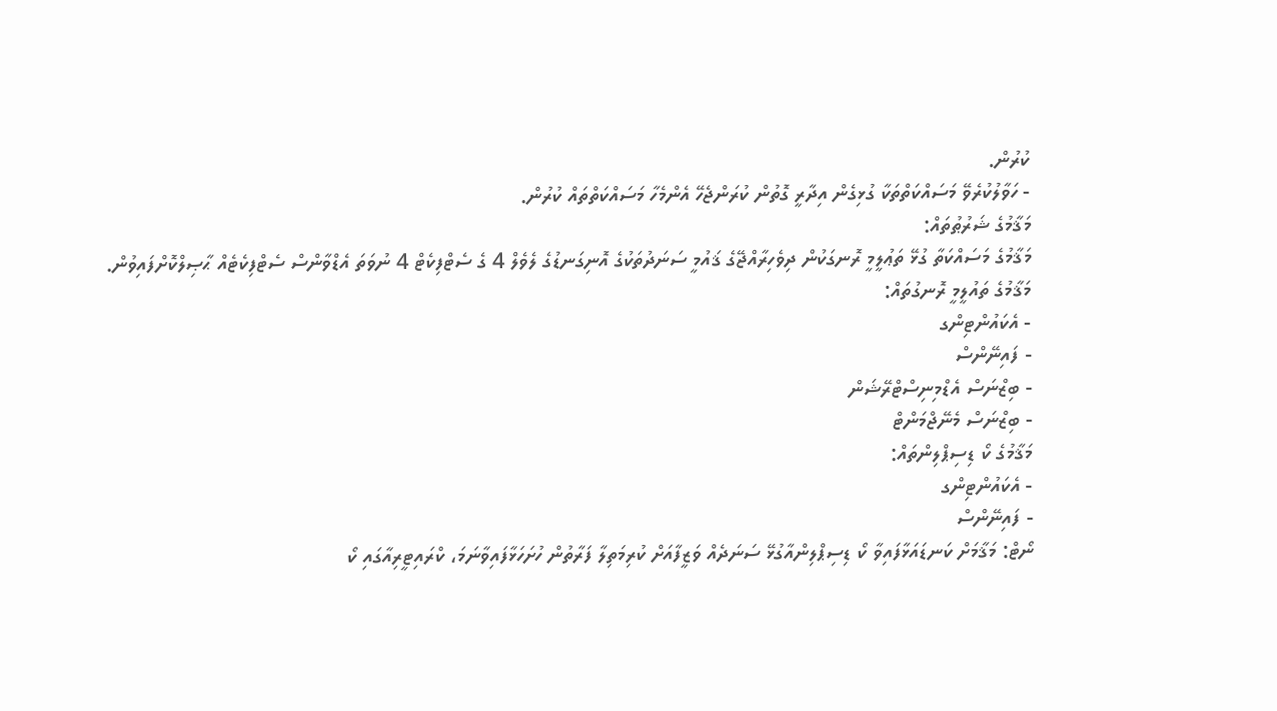ކުރުން.
- ހަވާލުކުރެވޭ މަސައްކަތްތަކާ ގުޅިގެން އިދާރީ ގޮތުން ކުރަންޖެހޭ އެންމެހާ މަސައްކަތްތައް ކުރުން.
މަޤާމުގެ ޝަރުޠުތައް:
މަޤާމުގެ މަސައްކަތާ ގުޅޭ ތަޢުލީމީ ރޮނގަކުން ދިވެހިރާއްޖޭގެ ޤައުމީ ސަނަދުތަކުގެ އޮނިގަނޑުގެ ލެވެލް 4 ގެ ސެޓްފިކެޓް 4 ނުވަތަ އެޑްވާންސް ސެޓްފިކެޓެއް ޙާޞިލްކޮށްފައިވުން.
މަޤާމުގެ ތައުލީމީ ރޮނގުތައް:
- އެކައުންޓިންގ
- ފައިނޭންސް
- ބިޒްނަސް އެޑްމިނިސްޓްރޭޝަން
- ބިޒްނަސް މެނޭޖްމަންޓް
މަޤާމުގެ ކޯ ޑިސިޕްލިންތައް:
- އެކައުންޓިންގ
- ފައިނޭންސް
ނޯޓް: މަޤާމަށް ކަނޑައަޅާފައިވާ ކޯ ޑިސިޕްލިންއާގުޅޭ ސަނަދެއް ވަޒީފާއަށް ކުރިމަތިލާ ފަރާތުން ހުށަހަޅާފައިވާނަމަ، ކްރައިޓީރިއާގައި ކޯ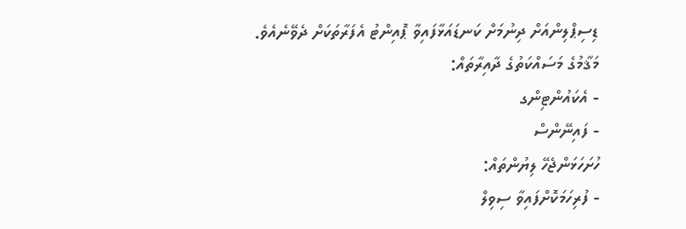ޑިސިޕްލިންއަށް ދިނުމަށް ކަނޑައަޅާފައިވާ ޕޮއިންޓު އެފަރާތަކަށް ދެވޭނެއެވެ.
މަޤާމުގެ މަސައްކަތުގެ ދާއިރާތައް:
- އެކައުންޓިންގ
- ފައިނޭންސް
ހުށަހަޅަންޖެހޭ ލިޔުންތައް:
- ފުރިހަމަކޮށްފައިވާ ސިވިލް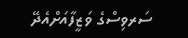ސަރވިސްގެ ވަޒީފާއަށްއެދޭ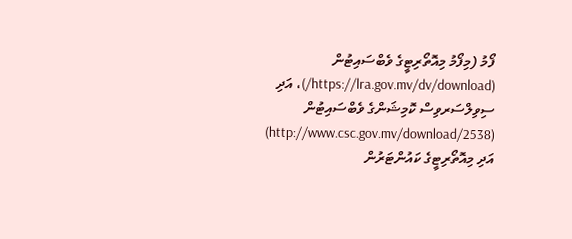ފޯމު (މިފޯމު މިއޮތޯރިޓީގެ ވެބްސައިޓުން (https://lra.gov.mv/dv/download/)، އަދި ސިވިލްސަރވިސް ކޮމިޝަންގެ ވެބްސައިޓުން (http://www.csc.gov.mv/download/2538) އަދި މިއޮތޯރިޓީގެ ކައުންޓަރުން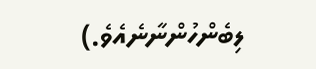ލިބެންހުންނާނެއެވެ.)